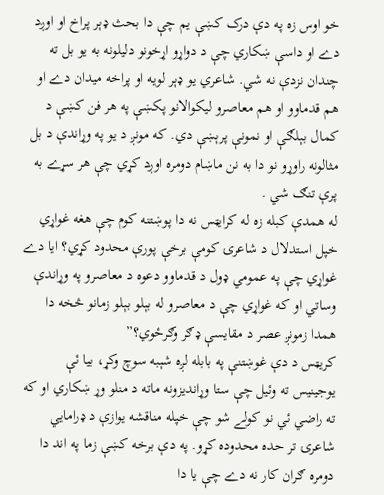خو اوس زه په دې درک کښې يم چې دا بحث ډېر پراخ او اوږد دے او داسې ښکاري چې د دواړو اړخونو دليلونه به يو بل ته چندان نزدې نه شي. شاعري يو ډېر لويه او پراخه ميدان دے او هم قدماوو او هم معاصرو ليکوالانو پکښې په هر فن کښې د کمال بېلګې او نمونې پرېښې دي. که مونږ د يو په وړاندې د بل مثالونه راوړو نو دا به نن ماښام دومره اوږد کړي چې هر سړے به پرې تنګ شي .
له همدې کبله زه له کرایټس نه دا پوښتنه کوم چې هغه غواړي خپل استدلال د شاعرۍ کومې برخې پورې محدود کړي؟ ايا دے غواړي چې په عمومي ډول د قدماوو دعوه د معاصرو په وړاندې وساتي او که غواړي چې د معاصرو له بېلو بېلو زمانو څخه دا همدا زمونږ عصر د مقايسې ډګر وګرځوي؟”
کریټس د دې غوښتنې په بابله لږه شېبه سوچ وکړ، بيا ئې یوجینیس ته وئيل چې ستا وړانديزونه ماته د منلو وړ ښکاري او که ته راضي ئي نو کولے شو چې خپله مناقشه يوازې د ډرامايي شاعرۍ تر حده محدوده کړو. په دې برخه کښې زما په اند دا دومره ګران کار نه دے چې يا دا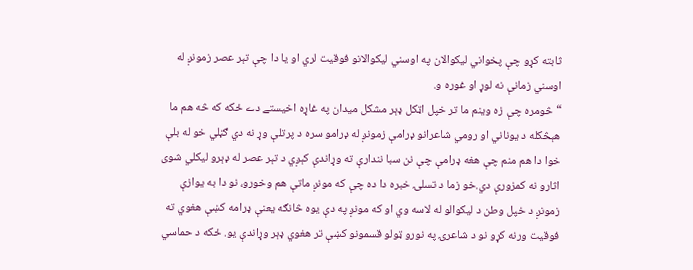ثابته کړو چې پخواني ليکوالان په اوسني ليکوالانو فوقيت لري او يا دا چې تېر عصر زمونږ له اوسني زمانې نه لوړ او غوره و.
“څومره چې زه وینم ما تر خپل اټکل ډېر مشکل میدان په غاړه اخیستے دے ځکه که څه هم ما هېڅکله د یوناني او رومي شاعرانو ډرامې زمونږ له ډرامو سره د پرتلې وړ نه دي ګڼلي خو له بلې خوا دا هم منم چې هغه ډرامې چې نن سبا نندارې ته وړاندې کېږي د تېر عصر له ډېرو لیکلي شوی اثارو نه کمزورې دي.خو زما د تسلۍ خبره دا ده چې که مونږ ماتې هم وخورو، نو دا به یوازې زمونږ د خپل وطن د لیکوالو له لاسه وي او که مونږ په دې یوه څانګه يعنې ډرامه کښې هغوي ته فوقيت ورنه کړو نو د شاعرۍ په نورو ټولو قسمونو کښې تر هغوي ډېر وړاندې یو. ځکه د حماسي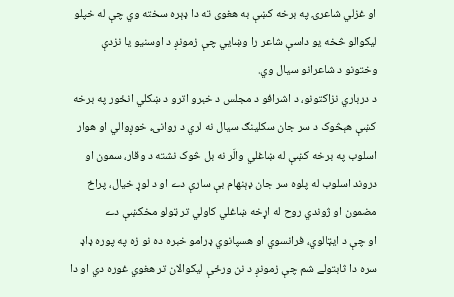او غزلي شاعرۍ په برخه کښې به هغوی ته دا ډېره سخته وي چې له خپلو لیکوالو څخه یو داسې شاعر را وښايي چې زمونږ د اوسنیو یا نزدې وختونو د شاعرانو سیال وي.
د درباري نزاکتونو، د اشرافو د مجلس د خبرو اترو د ښکلي انځور په برخه کښې هېڅوک د سر جان سکلینګ سیال نه لري د روانۍ، خوږوالي او هوار اسلوب په برخه کښې له ښاغلي والَر نه بل څوک نشته د وقار، سمون او دروند اسلوب له پلوه سر جان ډېنهام بې سارې دے او د لوړ خیال، پراخ مضمون او ژوندي روح له اړخه ښاغلي کاولي تر ټولو مخکښې دے
او چې د ایټالوي، فرانسوي او هسپانوي ډرامو خبره ده نو زه په پوره ډاډ سره دا ثابتولے شم چې زمونږ د نن ورځې لیکوالان تر هغوي غوره دي او دا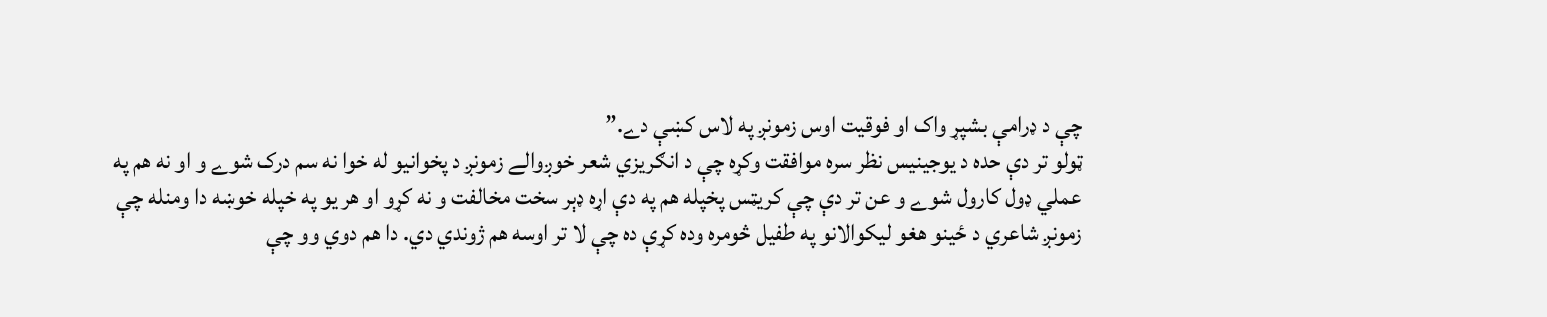چې د ډرامې بشپړ واک او فوقيت اوس زمونږ په لاس کښې دے.”
ټولو تر دې حده د یوجینیس نظر سره موافقت وکړه چې د انګريزي شعر خوږوالے زمونږ د پخوانیو له خوا نه سم درک شوے و او نه هم په عملي ډول کارول شوے و عن تر دې چې کریټس پخپله هم په دې اړه ډېر سخت مخالفت و نه کړو او هر یو په خپله خوښه دا ومنله چې زمونږ شاعري د ځینو هغو لیکوالانو په طفيل څومره وده کړې ده چې لا تر اوسه هم ژوندي دي. دا هم دوي وو چې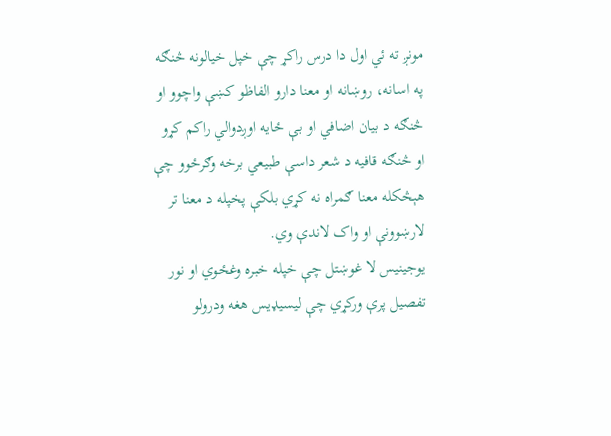مونږ ته ئي اول دا درس راکړ چې خپل خیالونه څنګه په اسانه، روښانه او معنا دارو الفاظو کښې واچوو او څنګه د بیان اضافي او بې ځایه اوږدوالي راکم کړو او څنګه قافیه د شعر داسې طبیعي برخه وګرځوو چې هېڅکله معنا ګمراه نه کړي بلکې پخپله د معنا تر لارښوونې او واک لاندې وي.
یوجینیس لا غوښتل چې خپله خبره وغځوي او نور تفصيل پرې ورکړي چې ليسيډيس هغه ودرولو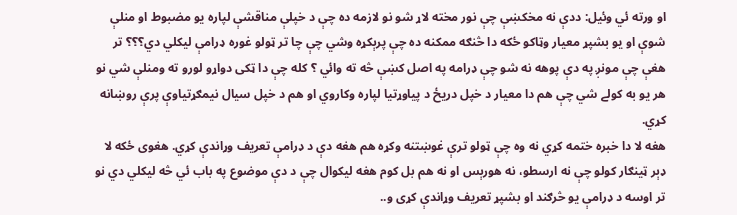او ورته ئي وئيل: ددې نه مخکښې چې نور مخته لاړ شو نو لازمه ده چې د خپلې مناقشې لپاره یو مضبوط او منلې شوې او يو بشپړ معیار وټاکو ځکه دا څنګه ممکنه ده چې پرېکړه وشي چې چا تر ټولو غوره ډرامې لیکلي دي؟؟؟ تر هغې چې مونږ په دې پوهه نه شو چې ډرامه په اصل کښې څه ته وائي ؟ کله چې دا ټکی دواړو لورو ته ومنلې شي نو هر یو به کولے شي چې هم دا معیار د خپل دریځ د پیاوړتیا لپاره وکاروي او هم د خپل سیال نیمګړتیاوې پرې روښانه کړي.
هغه لا دا خبره ختمه کړي نه وه چې ټولو ترې غوښتنه وکړه هم هغه دې د ډرامې تعریف وړاندې کړي. هغوی ځکه لا ډېر ټینګار کولو چې نه ارسطو، نه هورېس او نه هم بل کوم هغه لیکوال چې د دې موضوع په باب ئي څه لیکلي دي نو تر اوسه د ډرامې یو څرګند او بشپړ تعریف وړاندې کړی و..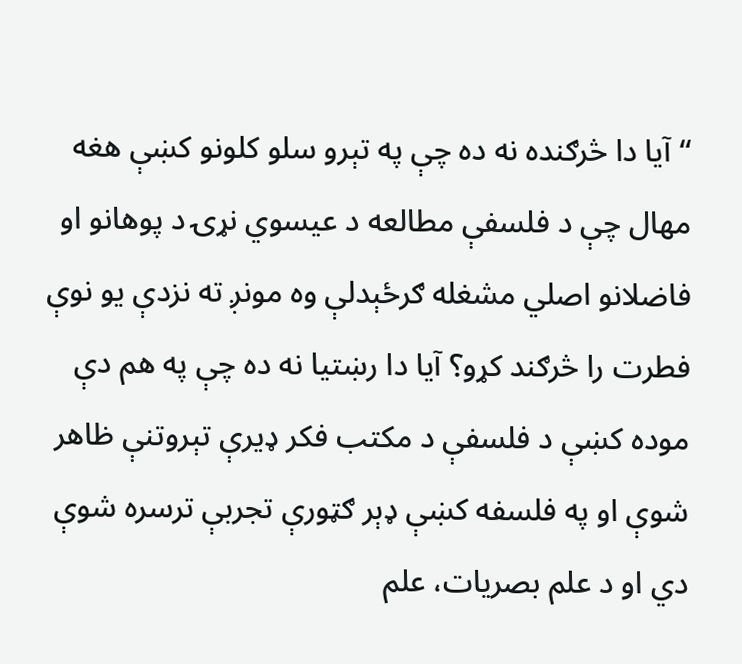“آيا دا څرګنده نه ده چې په تېرو سلو کلونو کښې هغه مهال چې د فلسفې مطالعه د عيسوي نړۍ د پوهانو او فاضلانو اصلي مشغله ګرځېدلې وه مونږ ته نزدې يو نوې فطرت را څرګند کړو؟ آيا دا رښتيا نه ده چې په هم دې موده کښې د فلسفې د مکتب فکر ډيرې تېروتنې ظاهر شوې او په فلسفه کښې ډېر ګټورې تجربې ترسره شوې دي او د علم بصريات، علم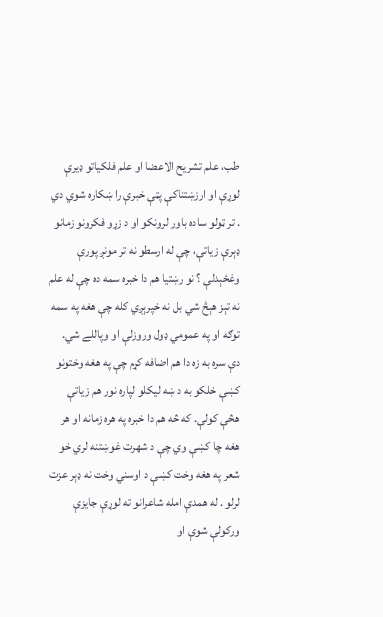طب، علم تشريح الاعضا او علم فلکياتو ډيرې لوړې او ارزښتناکې پټې خبرې را ښکاره شوي دي . تر ټولو ساده باور لرونکو او د زړو فکرونو زمانو ډېرې زياتې، چې له ارسطو نه تر مونږ پورې وغځېدلې ؟ نو رښتيا هم دا خبره سمه ده چې له علم نه تېز هېڅ شي بل نه خپرېږي کله چې هغه په سمه توګه او په عمومي ډول وروزلې او وپاللے شي.
دې سره به زه دا هم اضافه کړم چې په هغه وختونو کښې خلکو به د ښه لیکلو لپاره نور هم زیاتې هڅې کولې. که څه هم دا خبره په هره زمانه او هر هغه چا کښې وي چې د شهرت غوښتنه لري خو شعر په هغه وخت کښې د اوسني وخت نه ډېر عزت لرلو . له همدې امله شاعرانو ته لوړې جایزې ورکولې شوې او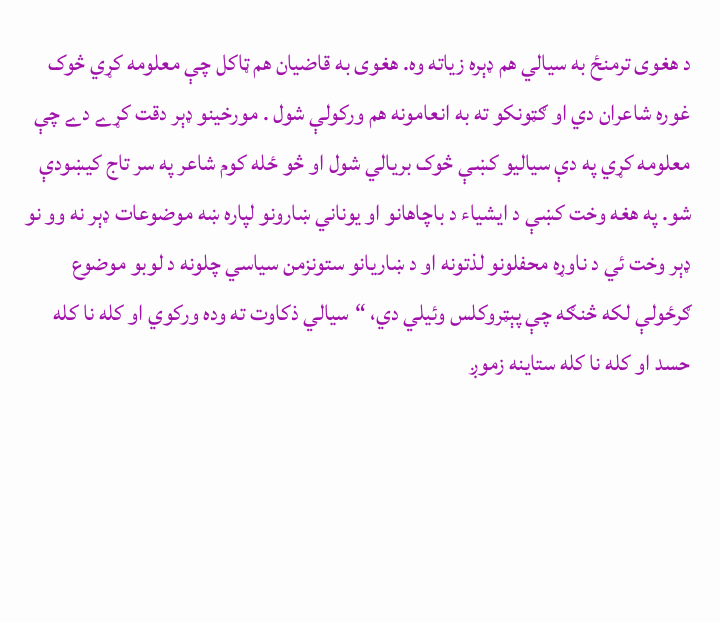د هغوی ترمنځ به سیالي هم ډېره زياته وه. هغوی به قاضیان هم ټاکل چې معلومه کړي څوک غوره شاعران دي او ګټونکو ته به انعامونه هم ورکولې شول . مورخينو ډېر دقت کړے دے چې معلومه کړي په دې سیالیو کښې څوک بریالي شول او څو ځله کوم شاعر په سر تاج کيښودې شو. په هغه وخت کښې د ايشياء د باچاهانو او یوناني ښارونو لپاره ښه موضوعات ډېر نه وو نو ډېر وخت ئي د ناوړه محفلونو لذتونه او د ښاریانو ستونزمن سیاسي چلونه د لوبو موضوع ګرځولې لکه څنګه چې پېټروکلس وئيلي دي، “سیالي ذکاوت ته وده ورکوي او کله نا کله حسد او کله نا کله ستاینه زموږ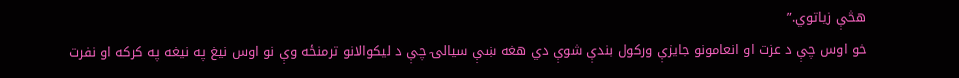هڅې زیاتوي.”
خو اوس چې د عزت او انعامونو جایزې ورکول بندې شوې دي هغه ښې سیالۍ چې د لیکوالانو ترمنځه وې نو اوس نيغ په نيغه په کرکه او نفرت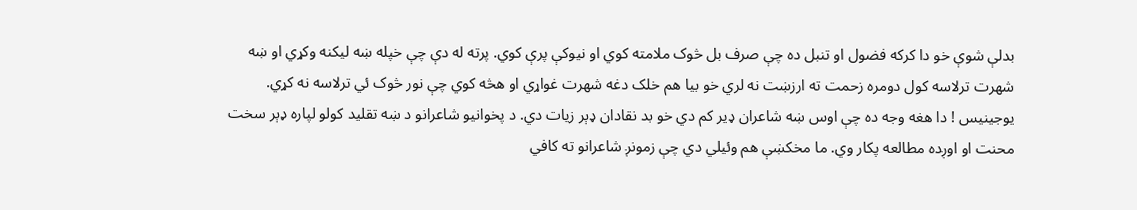بدلې شوې خو دا کرکه فضول او تنبل ده چې صرف بل څوک ملامته کوي او نیوکې پرې کوي. پرته له دې چې خپله ښه لیکنه وکړي او ښه شهرت ترلاسه کول دومره زحمت ته ارزښت نه لري خو بیا هم خلک دغه شهرت غواړي او هڅه کوي چې نور څوک ئي ترلاسه نه کړي.
یوجینیس ! دا هغه وجه ده چې اوس ښه شاعران ډير کم دي خو بد نقادان ډېر زيات دي. د پخوانیو شاعرانو د ښه تقلید کولو لپاره ډېر سخت محنت او اوږده مطالعه پکار وي. ما مخکښې هم وئيلي دي چې زمونږ شاعرانو ته کافي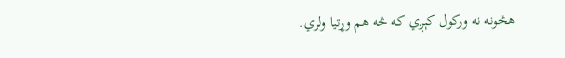هڅونه نه ورکول کېږي که څه هم وړتیا ولري.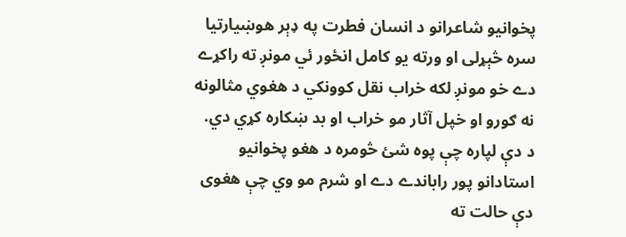پخوانیو شاعرانو د انسان فطرت په ډېر هوښیارتيا سره څېړلی او ورته یو کامل انځور ئي مونږ ته راکړے دے خو مونږ لکه خراب نقل کوونکي د هغوي مثالونه نه ګورو او خپل آثار مو خراب او بد ښکاره کړي دي.
د دې لپاره چې پوه شئ څومره د هغو پخوانیو استادانو پور راباندے دے او شرم مو وي چې هغوی دې حالت ته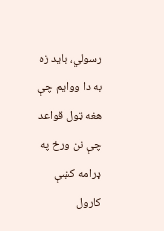رسولي، باید زه به دا ووايم چې هغه ټول قواعد چې نن ورځ په ډرامه کښې کارول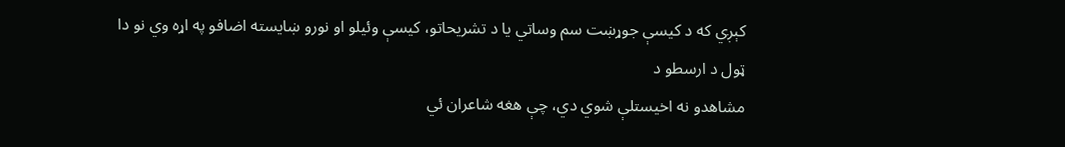کېږي که د کیسې جوړښت سم وساتي یا د تشریحاتو، کیسې وئیلو او نورو ښایسته اضافو په اړه وي نو دا ټول د ارسطو د
مشاهدو نه اخیستلې شوي دي، چې هغه شاعران ئي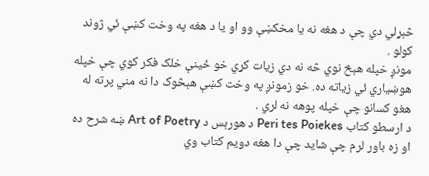څېړلي دي چې د هغه نه يا مخکښې وو او يا د هغه په وخت کښې ئي ژوند کولو .
مونږ خپله هېڅ نوي څه نه دي زیات کړي خو ځینې خلک فکر کوي چې خپله هوښياري ئي زیاته ده. خو زمونږ په وخت کښې هېڅوک دا نه مني پرته له هغو کسانو چې خپله پوهه نه لري .
د ارسطو کتاب Peri tes Poiekes د هورېس د Art of Poetry ښه شرح ده او زه باور لرم چې شايد چې دا هغه دویم کتاب وي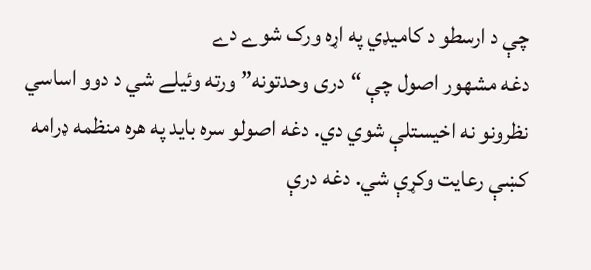چې د ارسطو د کامیډي په اړه ورک شوے دے
دغه مشهور اصول چې “دری وحدتونه” ورته وئيلے شي د دوو اساسي نظرونو نه اخیستلې شوي دي. دغه اصولو سره باید په هره منظمه ډرامه کښې رعایت وکړې شي. دغه درې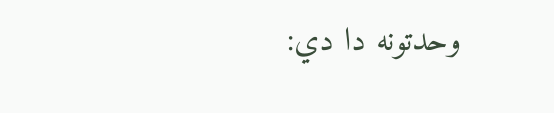وحدتونه دا دي: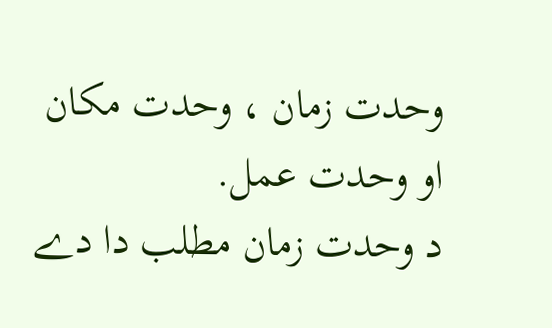وحدت زمان ، وحدت مکان او وحدت عمل.
د وحدت زمان مطلب دا دے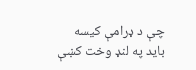چې د ډرامې کیسه باید په لنډ وخت کښې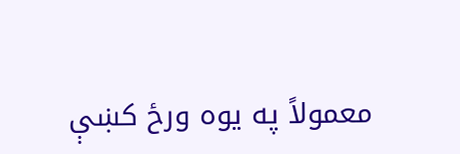معمولاً په یوه ورځ کښې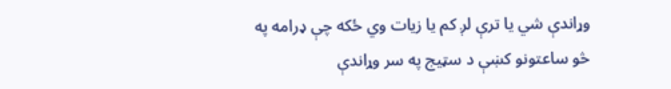وړاندې شي یا ترې لږ کم يا زيات وي ځکه چې ډرامه په څو ساعتونو کښې د سټیج په سر وړاندې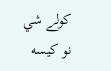کولے شي نو کیسه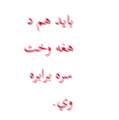باید هم د هغه وخت سره برابره وي.